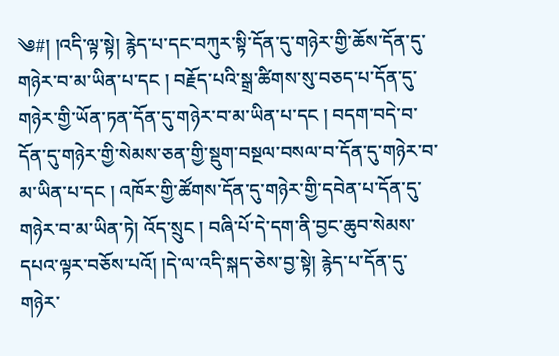༄#། །འདི་ལྟ་སྟེ། རྙེད་པ་དང་བཀུར་སྟི་དོན་དུ་གཉེར་གྱི་ཆོས་དོན་དུ་གཉེར་བ་མ་ཡིན་པ་དང ། བརྗོད་པའི་སྒྲ་ཚིགས་སུ་བཅད་པ་དོན་དུ་གཉེར་གྱི་ཡོན་ཏན་དོན་དུ་གཉེར་བ་མ་ཡིན་པ་དང ། བདག་བདེ་བ་དོན་དུ་གཉེར་གྱི་སེམས་ཅན་གྱི་སྡུག་བསྔལ་བསལ་བ་དོན་དུ་གཉེར་བ་མ་ཡིན་པ་དང ། འཁོར་གྱི་ཚོགས་དོན་དུ་གཉེར་གྱི་དབེན་པ་དོན་དུ་གཉེར་བ་མ་ཡིན་ཏེ། འོད་སྲུང ། བཞི་པོ་དེ་དག་ནི་བྱང་ཆུབ་སེམས་དཔའ་ལྟར་བཅོས་པའོ། །དེ་ལ་འདི་སྐད་ཅེས་བྱ་སྟེ། རྙེད་པ་དོན་དུ་གཉེར་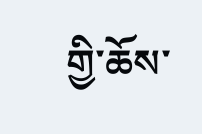གྱི་ཆོས་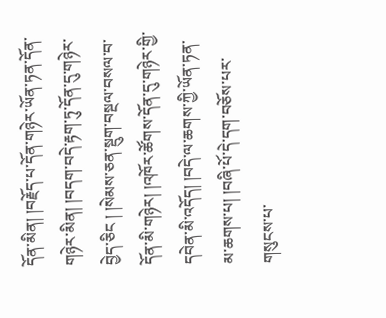དོན་མིན། །བརྗོད་པ་དོན་གཉེར་ཡོན་ཏན་དོན་གཉེར་མིན། །བདག་བདེ་རྟག་ཏུ་དོན་དུ་གཉེར་བྱེད་ཅིང ། །སེམས་ཅན་སྡུག་བསྔལ་བསལ་བ་དོན་མི་གཉེར། །འཁོར་ཚོགས་དོན་དུ་གཉེར་གྱི་དབེན་མི་འདོད། །བདེ་ལ་ཆགས་ཀྱི་ཡོན་ཏན་མ་ཆགས་པ། །བཞི་པོ་དེ་དག་བཅོས་པར་གསུངས་པ་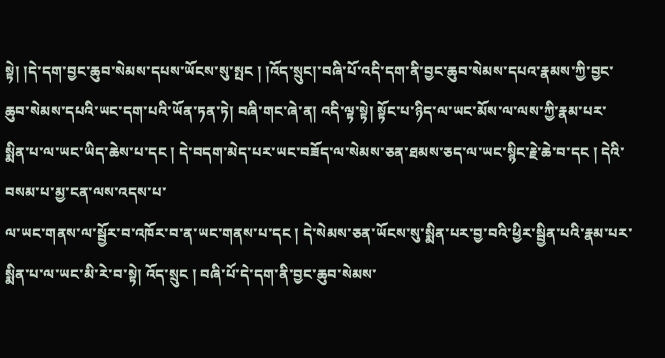སྟེ། །དེ་དག་བྱང་ཆུབ་སེམས་དཔས་ཡོངས་སུ་སྤང ། །འོད་སྲུང།་བཞི་པོ་འདི་དག་ནི་བྱང་ཆུབ་སེམས་དཔའ་རྣམས་ཀྱི་བྱང་ཆུབ་སེམས་དཔའི་ཡང་དག་པའི་ཡོན་ཏན་ཏེ། བཞི་གང་ཞེ་ན། འདི་ལྟ་སྟེ། སྟོང་པ་ཉིད་ལ་ཡང་མོས་ལ་ལས་ཀྱི་རྣམ་པར་སྨིན་པ་ལ་ཡང་ཡིད་ཆེས་པ་དང ། དེ་བདག་མེད་པར་ཡང་བཟོད་ལ་སེམས་ཅན་ཐམས་ཅད་ལ་ཡང་སྙིང་རྗེ་ཆེ་བ་དང ། དེའི་བསམ་པ་མྱ་ངན་ལས་འདས་པ་
ལ་ཡང་གནས་ལ་སྦྱོར་བ་འཁོར་བ་ན་ཡང་གནས་པ་དང ། དེ་སེམས་ཅན་ཡོངས་སུ་སྨིན་པར་བྱ་བའི་ཕྱིར་སྦྱིན་པའི་རྣམ་པར་སྨིན་པ་ལ་ཡང་མི་རེ་བ་སྟེ། འོད་སྲུང ། བཞི་པོ་དེ་དག་ནི་བྱང་ཆུབ་སེམས་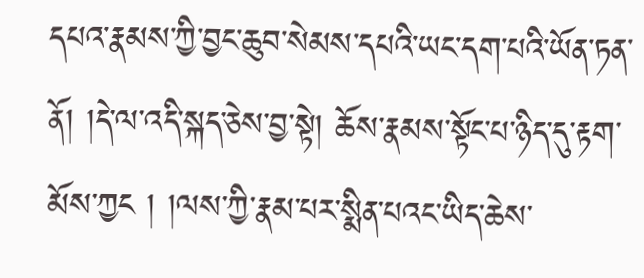དཔའ་རྣམས་ཀྱི་བྱང་ཆུབ་སེམས་དཔའི་ཡང་དག་པའི་ཡོན་ཏན་ནོ། །དེ་ལ་འདི་སྐད་ཅེས་བྱ་སྟེ། ཆོས་རྣམས་སྟོང་པ་ཉིད་དུ་རྟག་མོས་ཀྱང ། །ལས་ཀྱི་རྣམ་པར་སྨིན་པའང་ཡིད་ཆེས་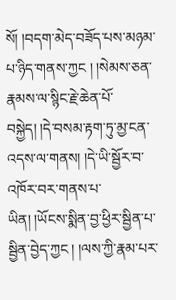སོ། །བདག་མེད་བཟོད་པས་མཉམ་པ་ཉིད་གནས་ཀྱང ། །སེམས་ཅན་རྣམས་ལ་སྙིང་རྗེ་ཆེན་པོ་བསྐྱེད། །དེ་བསམ་རྟག་ཏུ་མྱ་ངན་འདས་ལ་གནས། །དེ་ཡི་སྦྱོར་བ་འཁོར་བར་གནས་པ་ཡིན། །ཡོངས་སྨིན་བྱ་ཕྱིར་སྦྱིན་པ་སྦྱིན་བྱེད་ཀྱང ། །ལས་ཀྱི་རྣམ་པར་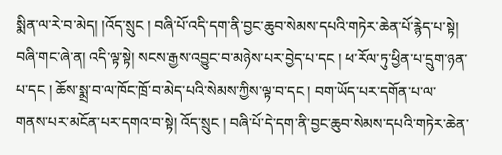སྨིན་ལ་རེ་བ་མེད། །འོད་སྲུང ། བཞི་པོ་འདི་དག་ནི་བྱང་ཆུབ་སེམས་དཔའི་གཏེར་ཆེན་པོ་རྙེད་པ་སྟེ། བཞི་གང་ཞེ་ན། འདི་ལྟ་སྟེ། སངས་རྒྱས་འབྱུང་བ་མཉེས་པར་བྱེད་པ་དང ། ཕ་རོལ་ཏུ་ཕྱིན་པ་དྲུག་ཉན་པ་དང ། ཆོས་སྨྲ་བ་ལ་ཁོང་ཁྲོ་བ་མེད་པའི་སེམས་ཀྱིས་ལྟ་བ་དང ། བག་ཡོད་པར་དགོན་པ་ལ་གནས་པར་མངོན་པར་དགའ་བ་སྟེ། འོད་སྲུང ། བཞི་པོ་དེ་དག་ནི་བྱང་ཆུབ་སེམས་དཔའི་གཏེར་ཆེན་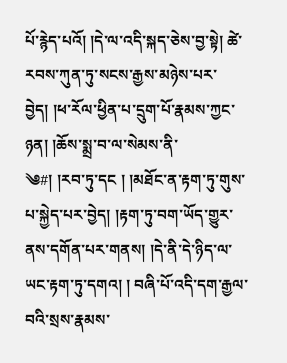པོ་རྙེད་པའོ། །དེ་ལ་འདི་སྐད་ཅེས་བྱ་སྟེ། ཚེ་རབས་ཀུན་ཏུ་སངས་རྒྱས་མཉེས་པར་བྱེད། །ཕ་རོལ་ཕྱིན་པ་དྲུག་པོ་རྣམས་ཀྱང་ཉན། །ཆོས་སྨྲ་བ་ལ་སེམས་ནི་
༄#། །རབ་ཏུ་དང ། །མཐོང་ན་རྟག་ཏུ་གུས་པ་སྐྱེད་པར་བྱེད། །རྟག་ཏུ་བག་ཡོད་གྱུར་ནས་དགོན་པར་གནས། །དེ་ནི་དེ་ཉིད་ལ་ཡང་རྟག་ཏུ་དགའ། ། བཞི་པོ་འདི་དག་རྒྱལ་བའི་སྲས་རྣམས་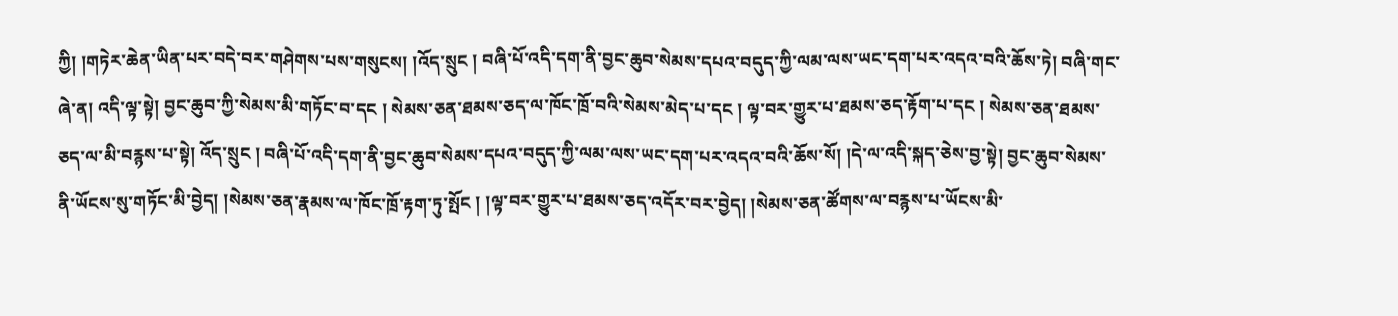ཀྱི། །གཏེར་ཆེན་ཡིན་པར་བདེ་བར་གཤེགས་པས་གསུངས། །འོད་སྲུང ། བཞི་པོ་འདི་དག་ནི་བྱང་ཆུབ་སེམས་དཔའ་བདུད་ཀྱི་ལམ་ལས་ཡང་དག་པར་འདའ་བའི་ཆོས་ཏེ། བཞི་གང་ཞེ་ན། འདི་ལྟ་སྟེ། བྱང་ཆུབ་ཀྱི་སེམས་མི་གཏོང་བ་དང ། སེམས་ཅན་ཐམས་ཅད་ལ་ཁོང་ཁྲོ་བའི་སེམས་མེད་པ་དང ། ལྟ་བར་གྱུར་པ་ཐམས་ཅད་རྟོག་པ་དང ། སེམས་ཅན་ཐམས་ཅད་ལ་མི་བརྙས་པ་སྟེ། འོད་སྲུང ། བཞི་པོ་འདི་དག་ནི་བྱང་ཆུབ་སེམས་དཔའ་བདུད་ཀྱི་ལམ་ལས་ཡང་དག་པར་འདའ་བའི་ཆོས་སོ། །དེ་ལ་འདི་སྐད་ཅེས་བྱ་སྟེ། བྱང་ཆུབ་སེམས་ནི་ཡོངས་སུ་གཏོང་མི་བྱེད། །སེམས་ཅན་རྣམས་ལ་ཁོང་ཁྲོ་རྟག་ཏུ་སྤོང ། །ལྟ་བར་གྱུར་པ་ཐམས་ཅད་འདོར་བར་བྱེད། །སེམས་ཅན་ཚོགས་ལ་བརྙས་པ་ཡོངས་མི་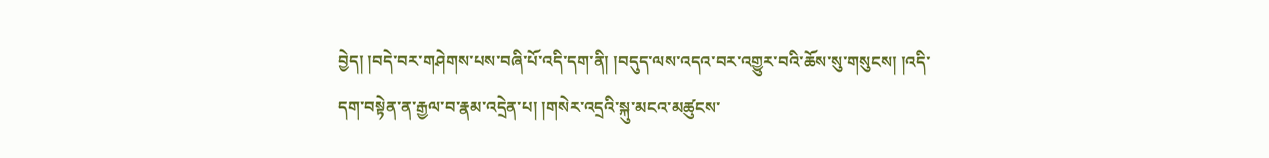བྱེད། །བདེ་བར་གཤེགས་པས་བཞི་པོ་འདི་དག་ནི། །བདུད་ལས་འདའ་བར་འགྱུར་བའི་ཆོས་སུ་གསུངས། །འདི་དག་བསྟེན་ན་རྒྱལ་བ་རྣམ་འདྲེན་པ། །གསེར་འདྲའི་སྐུ་མངའ་མཚུངས་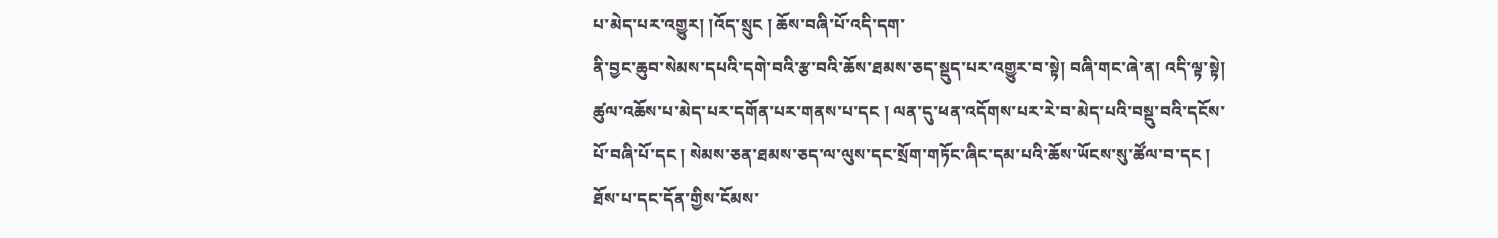པ་མེད་པར་འགྱུར། །འོད་སྲུང ། ཆོས་བཞི་པོ་འདི་དག་
ནི་བྱང་ཆུབ་སེམས་དཔའི་དགེ་བའི་རྩ་བའི་ཆོས་ཐམས་ཅད་སྡུད་པར་འགྱུར་བ་སྟེ། བཞི་གང་ཞེ་ན། འདི་ལྟ་སྟེ། ཚུལ་འཆོས་པ་མེད་པར་དགོན་པར་གནས་པ་དང ། ལན་དུ་ཕན་འདོགས་པར་རེ་བ་མེད་པའི་བསྡུ་བའི་དངོས་པོ་བཞི་པོ་དང ། སེམས་ཅན་ཐམས་ཅད་ལ་ལུས་དང་སྲོག་གཏོང་ཞིང་དམ་པའི་ཆོས་ཡོངས་སུ་ཚོལ་བ་དང ། ཐོས་པ་དང་དོན་གྱིས་ངོམས་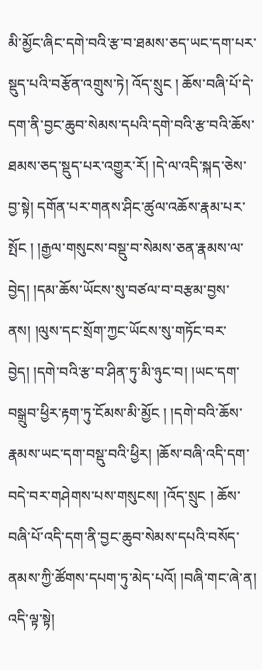མི་མྱོང་ཞིང་དགེ་བའི་རྩ་བ་ཐམས་ཅད་ཡང་དག་པར་སྡུད་པའི་བརྩོན་འགྲུས་ཏེ། འོད་སྲུང ། ཆོས་བཞི་པོ་དེ་དག་ནི་བྱང་ཆུབ་སེམས་དཔའི་དགེ་བའི་རྩ་བའི་ཆོས་ཐམས་ཅད་སྡུད་པར་འགྱུར་རོ། །དེ་ལ་འདི་སྐད་ཅེས་བྱ་སྟེ། དགོན་པར་གནས་ཤིང་ཚུལ་འཆོས་རྣམ་པར་སྤོང ། །རྒྱལ་གསུངས་བསྡུ་བ་སེམས་ཅན་རྣམས་ལ་བྱེད། །དམ་ཆོས་ཡོངས་སུ་བཙལ་བ་བརྩམ་བྱས་ནས། །ལུས་དང་སྲོག་ཀྱང་ཡོངས་སུ་གཏོང་བར་བྱེད། །དགེ་བའི་རྩ་བ་ཤིན་ཏུ་མི་ཉུང་བ། །ཡང་དག་བསྒྲུབ་ཕྱིར་རྟག་ཏུ་ངོམས་མི་མྱོང ། །དགེ་བའི་ཆོས་རྣམས་ཡང་དག་བསྡུ་བའི་ཕྱིར། །ཆོས་བཞི་འདི་དག་བདེ་བར་གཤེགས་པས་གསུངས། །འོད་སྲུང ། ཆོས་བཞི་པོ་འདི་དག་ནི་བྱང་ཆུབ་སེམས་དཔའི་བསོད་ནམས་ཀྱི་ཚོགས་དཔག་ཏུ་མེད་པའོ། །བཞི་གང་ཞེ་ན། འདི་ལྟ་སྟེ།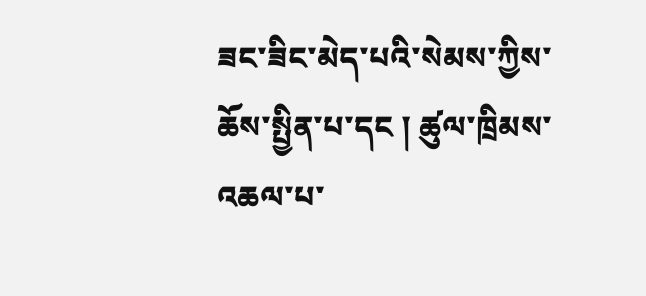ཟང་ཟིང་མེད་པའི་སེམས་ཀྱིས་ཆོས་སྤྱིན་པ་དང ། ཚུལ་ཁྲིམས་འཆལ་པ་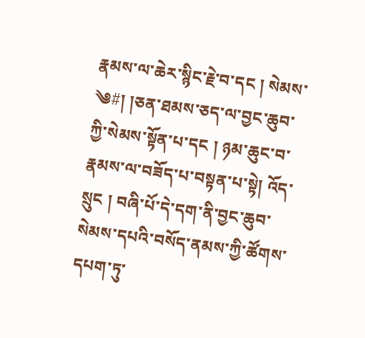རྣམས་ལ་ཆེར་སྙིང་རྗེ་བ་དང ། སེམས་
༄#། །ཅན་ཐམས་ཅད་ལ་བྱང་ཆུབ་ཀྱི་སེམས་སྟོན་པ་དང ། ཉམ་ཆུང་བ་རྣམས་ལ་བཟོད་པ་བསྟན་པ་སྟེ། འོད་སྲུང ། བཞི་པོ་དེ་དག་ནི་བྱང་ཆུབ་སེམས་དཔའི་བསོད་ནམས་ཀྱི་ཚོགས་དཔག་ཏུ་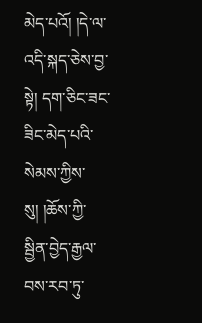མེད་པའོ། །དེ་ལ་འདི་སྐད་ཅེས་བྱ་སྟེ། དག་ཅིང་ཟང་ཟིང་མེད་པའི་སེམས་ཀྱིས་སུ། །ཆོས་ཀྱི་སྦྱིན་བྱེད་རྒྱལ་བས་རབ་ཏུ་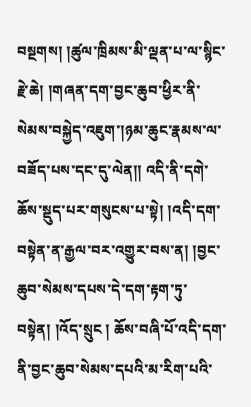བསྔགས། །ཚུལ་ཁྲིམས་མི་ལྡན་པ་ལ་སྙིང་རྗེ་ཆེ། །གཞན་དག་བྱང་ཆུབ་ཕྱིར་ནི་སེམས་བསྐྱེད་འཇུག་།ཉམ་ཆུང་རྣམས་ལ་བཟོད་པས་དང་དུ་ལེན།། འདི་ནི་དགེ་ཆོས་སྡུད་པར་གསུངས་པ་སྟེ། །འདི་དག་བསྟེན་ན་རྒྱལ་བར་འགྱུར་བས་ན། །བྱང་ཆུབ་སེམས་དཔས་དེ་དག་རྟག་ཏུ་བསྟེན། །འོད་སྲུང ། ཆོས་བཞི་པོ་འདི་དག་ནི་བྱང་ཆུབ་སེམས་དཔའི་མ་རིག་པའི་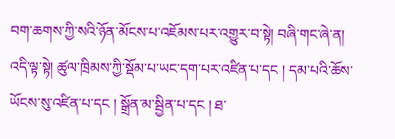བག་ཆགས་ཀྱི་སའི་ཉོན་མོངས་པ་འཇོམས་པར་འགྱུར་བ་སྟེ། བཞི་གང་ཞེ་ན། འདི་ལྟ་སྟེ། ཚུལ་ཁྲིམས་ཀྱི་སྡོམ་པ་ཡང་དག་པར་འཛིན་པ་དང ། དམ་པའི་ཆོས་ཡོངས་སུ་འཛིན་པ་དང ། སྒྲོན་མ་སྦྱིན་པ་དང ། ཐ་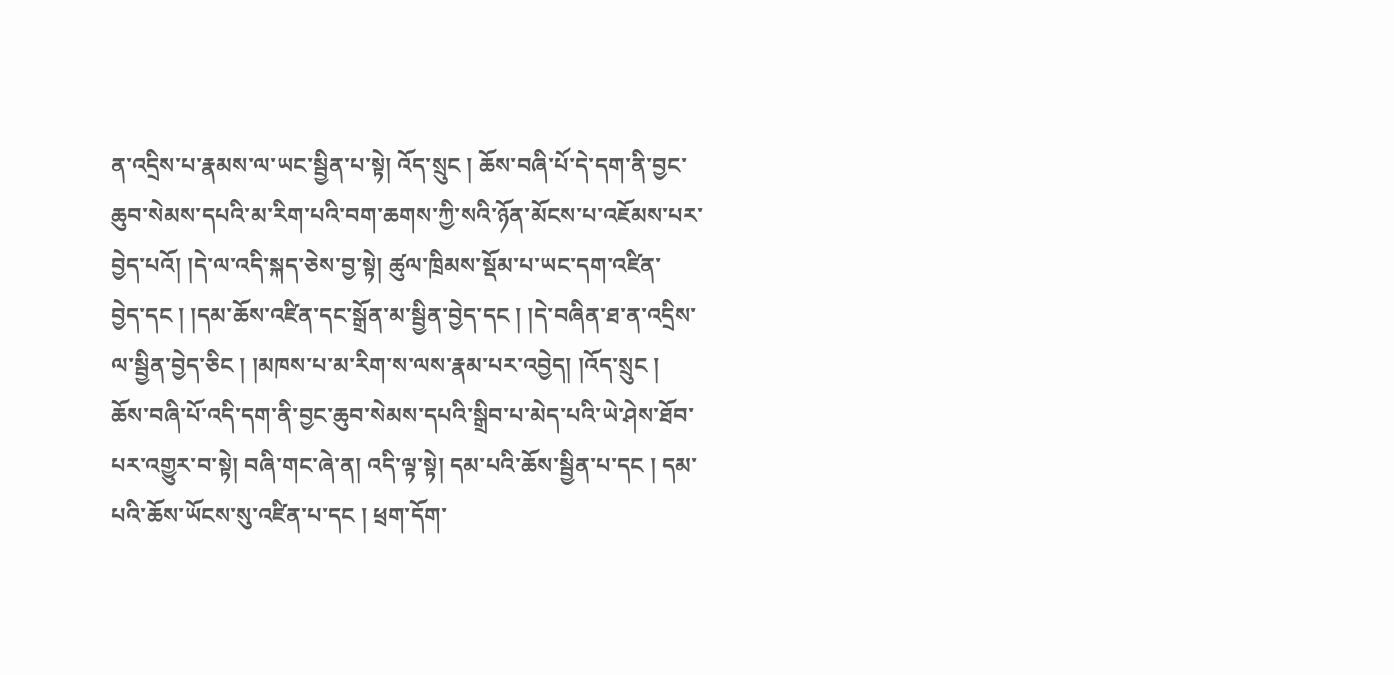ན་འདྲིས་པ་རྣམས་ལ་ཡང་སྦྱིན་པ་སྟེ། འོད་སྲུང ། ཆོས་བཞི་པོ་དེ་དག་ནི་བྱང་ཆུབ་སེམས་དཔའི་མ་རིག་པའི་བག་ཆགས་ཀྱི་སའི་ཉོན་མོངས་པ་འཇོམས་པར་བྱེད་པའོ། །དེ་ལ་འདི་སྐད་ཅེས་བྱ་སྟེ། ཚུལ་ཁྲིམས་སྡོམ་པ་ཡང་དག་འཛིན་
བྱེད་དང ། །དམ་ཆོས་འཛིན་དང་སྒྲོན་མ་སྦྱིན་བྱེད་དང ། །དེ་བཞིན་ཐ་ན་འདྲིས་ལ་སྦྱིན་བྱེད་ཅིང ། །མཁས་པ་མ་རིག་ས་ལས་རྣམ་པར་འབྱེད། །འོད་སྲུང ། ཆོས་བཞི་པོ་འདི་དག་ནི་བྱང་ཆུབ་སེམས་དཔའི་སྒྲིབ་པ་མེད་པའི་ཡེ་ཤེས་ཐོབ་པར་འགྱུར་བ་སྟེ། བཞི་གང་ཞེ་ན། འདི་ལྟ་སྟེ། དམ་པའི་ཆོས་སྦྱིན་པ་དང ། དམ་པའི་ཆོས་ཡོངས་སུ་འཛིན་པ་དང ། ཕྲག་དོག་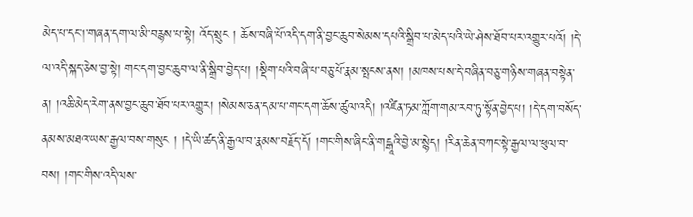མེད་པ་དང།་གཞན་དག་ལ་མི་བརྙས་པ་སྟེ། འོད་སྲུང ། ཆོས་བཞི་པོ་འདི་དག་ནི་བྱང་ཆུབ་སེམས་དཔའི་སྒྲིབ་པ་མེད་པའི་ཡེ་ཤེས་ཐོབ་པར་འགྱུར་པའོ། །དེ་ལ་འདི་སྐད་ཅེས་བྱ་སྟེ། གང་དག་བྱང་ཆུབ་ལ་ནི་སྒྲིབ་བྱེད་པ། །སྡིག་པའི་བཞི་པ་བཅུ་པོ་རྣམ་སྤངས་ནས། །མཁས་པས་དེ་བཞིན་བཅུ་གཉིས་གཞན་བསྟེན་ན། །འཆི་མེད་རེག་ནས་བྱང་ཆུབ་ཐོབ་པར་འགྱུར། །སེམས་ཅན་དམ་པ་གང་དག་ཆོས་ཚུལ་འདི། །འཛིན་ཏམ་ཀློག་གམ་རབ་ཏུ་སྟོན་བྱེད་པ། །དེ་དག་བསོད་ནམས་མཐའ་ཡས་རྒྱལ་བས་གསུང ། །དེ་ཡི་ཚད་ནི་རྒྱལ་བ་རྣམས་བརྗོད་དོ། །གང་གིས་ཞིང་ནི་གངྒཱའི་བྱེ་མ་སྙེད། །རིན་ཆེན་བཀང་སྟེ་རྒྱལ་ལ་ཕུལ་བ་བས། །གང་གིས་འདི་ལས་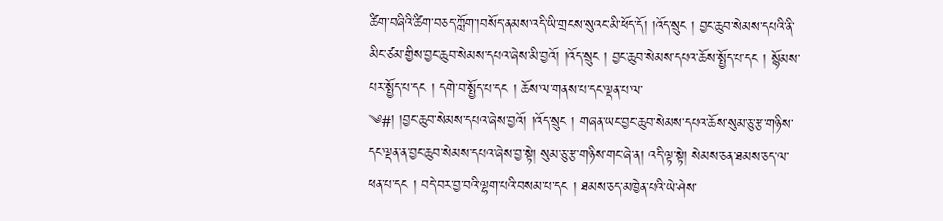ཚིག་བཞིའི་ཚིག་བཅད་ཀློག་།བསོད་ནམས་འདི་ཡི་གྲངས་སུའང་མི་ཕོད་དོ། །འོད་སྲུང ། བྱང་ཆུབ་སེམས་དཔའི་ནི་མིང་ཙམ་གྱིས་བྱང་ཆུབ་སེམས་དཔའ་ཞེས་མི་བྱའོ། །འོད་སྲུང ། བྱང་ཆུབ་སེམས་དཔའ་ཆོས་སྤྱོད་པ་དང ། སྙོམས་པར་སྤྱོད་པ་དང ། དགེ་བ་སྤྱོད་པ་དང ། ཆོས་ལ་གནས་པ་དང་ལྡན་པ་ལ་
༄#། །བྱང་ཆུབ་སེམས་དཔའ་ཞེས་བྱའོ། །འོད་སྲུང ། གཞན་ཡང་བྱང་ཆུབ་སེམས་དཔའ་ཆོས་སུམ་ཅུ་རྩ་གཉིས་དང་ལྡན་ན་བྱང་ཆུབ་སེམས་དཔའ་ཞེས་བྱ་སྟེ། སུམ་ཅུ་རྩ་གཉིས་གང་ཞེ་ན། འདི་ལྟ་སྟེ། སེམས་ཅན་ཐམས་ཅད་ལ་ཕན་པ་དང ། བདེ་བར་བྱ་བའི་ལྷག་པའི་བསམ་པ་དང ། ཐམས་ཅད་མཁྱེན་པའི་ཡེ་ཤེས་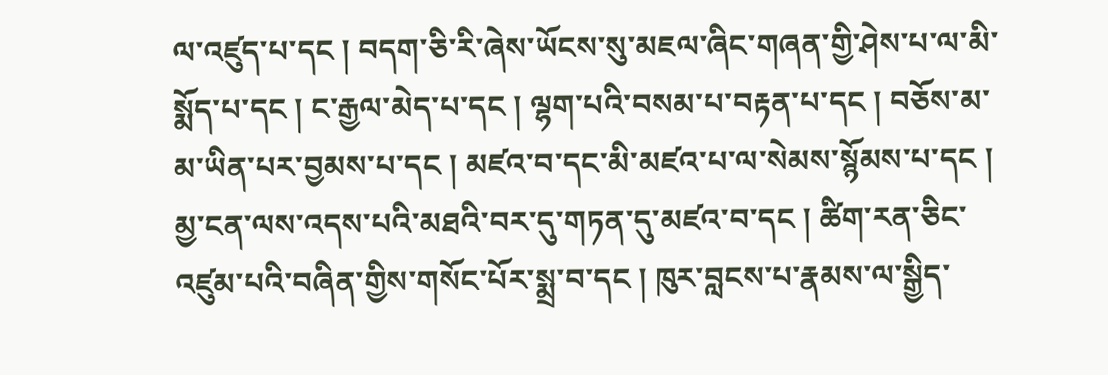ལ་འཛུད་པ་དང ། བདག་ཅི་རི་ཞེས་ཡོངས་སུ་མཇལ་ཞིང་གཞན་གྱི་ཤེས་པ་ལ་མི་སྨོད་པ་དང ། ང་རྒྱལ་མེད་པ་དང ། ལྷག་པའི་བསམ་པ་བརྟན་པ་དང ། བཅོས་མ་མ་ཡིན་པར་བྱམས་པ་དང ། མཛའ་བ་དང་མི་མཛའ་པ་ལ་སེམས་སྙོམས་པ་དང ། མྱ་ངན་ལས་འདས་པའི་མཐའི་བར་དུ་གཏན་དུ་མཛའ་བ་དང ། ཚིག་རན་ཅིང་འཛུམ་པའི་བཞིན་གྱིས་གསོང་པོར་སྨྲ་བ་དང ། ཁུར་བླངས་པ་རྣམས་ལ་སྒྱིད་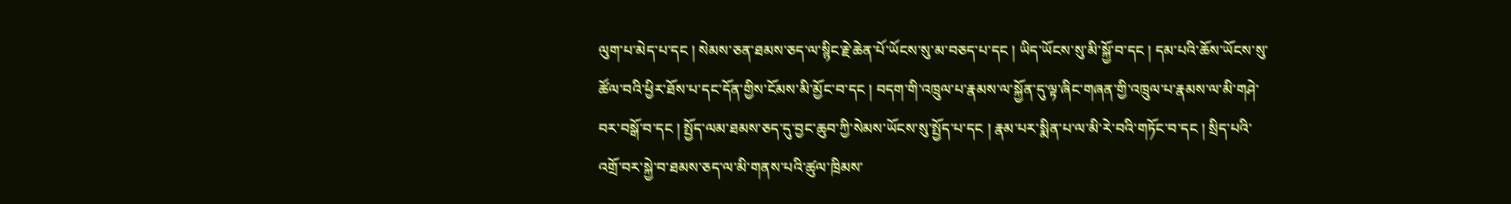ལུག་པ་མེད་པ་དང ། སེམས་ཅན་ཐམས་ཅད་ལ་སྙིང་རྗེ་ཆེན་པོ་ཡོངས་སུ་མ་བཅད་པ་དང ། ཡིད་ཡོངས་སུ་མི་སྐྱོ་བ་དང ། དམ་པའི་ཆོས་ཡོངས་སུ་ཚོལ་བའི་ཕྱིར་ཐོས་པ་དང་དོན་གྱིས་ངོམས་མི་མྱོང་བ་དང ། བདག་གི་འཁྲུལ་པ་རྣམས་ལ་སྐྱོན་དུ་ལྟ་ཞིང་གཞན་གྱི་འཁྲུལ་པ་རྣམས་ལ་མི་གཤེ་བར་བསྒོ་བ་དང ། སྤྱོད་ལམ་ཐམས་ཅད་དུ་བྱང་ཆུབ་ཀྱི་སེམས་ཡོངས་སུ་སྤྱོད་པ་དང ། རྣམ་པར་སྨིན་པ་ལ་མི་རེ་བའི་གཏོང་བ་དང ། སྲིད་པའི་འགྲོ་བར་སྐྱེ་བ་ཐམས་ཅད་ལ་མི་གནས་པའི་ཚུལ་ཁྲིམས་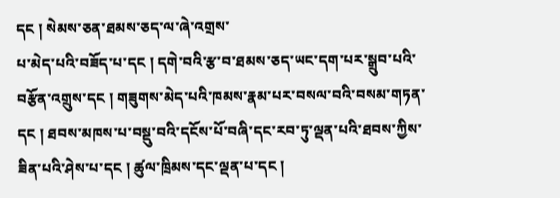དང ། སེམས་ཅན་ཐམས་ཅད་ལ་ཞེ་འགྲས་
པ་མེད་པའི་བཟོད་པ་དང ། དགེ་བའི་རྩ་བ་ཐམས་ཅད་ཡང་དག་པར་སྒྲུབ་པའི་བརྩོན་འགྲུས་དང ། གཟུགས་མེད་པའི་ཁམས་རྣམ་པར་བསལ་བའི་བསམ་གཏན་དང ། ཐབས་མཁས་པ་བསྡུ་བའི་དངོས་པོ་བཞི་དང་རབ་ཏུ་ལྡན་པའི་ཐབས་ཀྱིས་ཟིན་པའི་ཤེས་པ་དང ། ཚུལ་ཁྲིམས་དང་ལྡན་པ་དང །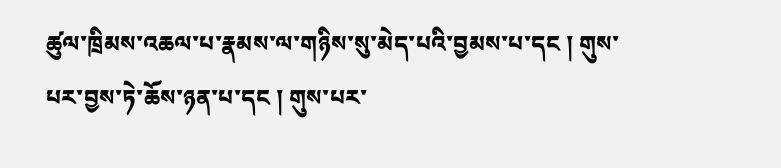ཚུལ་ཁྲིམས་འཆལ་པ་རྣམས་ལ་གཉིས་སུ་མེད་པའི་བྱམས་པ་དང ། གུས་པར་བྱས་ཏེ་ཆོས་ཉན་པ་དང ། གུས་པར་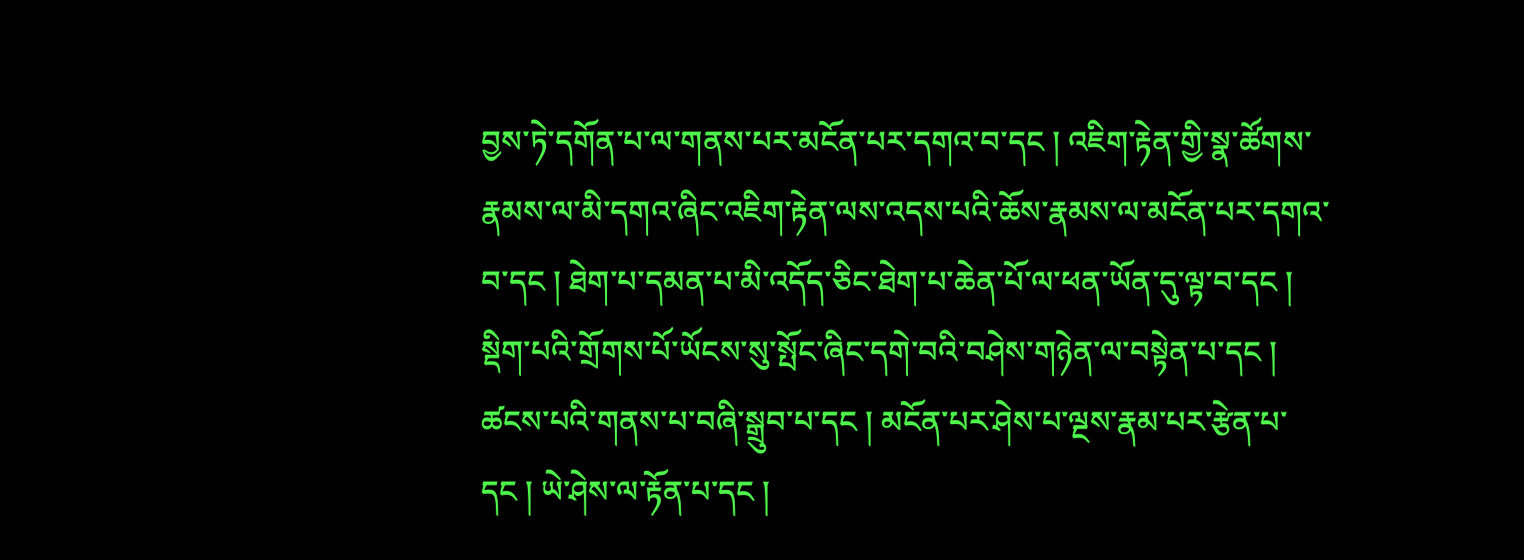བྱས་ཏེ་དགོན་པ་ལ་གནས་པར་མངོན་པར་དགའ་བ་དང ། འཇིག་རྟེན་གྱི་སྣ་ཚོགས་རྣམས་ལ་མི་དགའ་ཞིང་འཇིག་རྟེན་ལས་འདས་པའི་ཆོས་རྣམས་ལ་མངོན་པར་དགའ་བ་དང ། ཐེག་པ་དམན་པ་མི་འདོད་ཅིང་ཐེག་པ་ཆེན་པོ་ལ་ཕན་ཡོན་དུ་ལྟ་བ་དང ། སྡིག་པའི་གྲོགས་པོ་ཡོངས་སུ་སྤོང་ཞིང་དགེ་བའི་བཤེས་གཉེན་ལ་བསྟེན་པ་དང ། ཚངས་པའི་གནས་པ་བཞི་སྒྲུབ་པ་དང ། མངོན་པར་ཤེས་པ་ལྔས་རྣམ་པར་རྩེན་པ་དང ། ཡེ་ཤེས་ལ་རྟོན་པ་དང །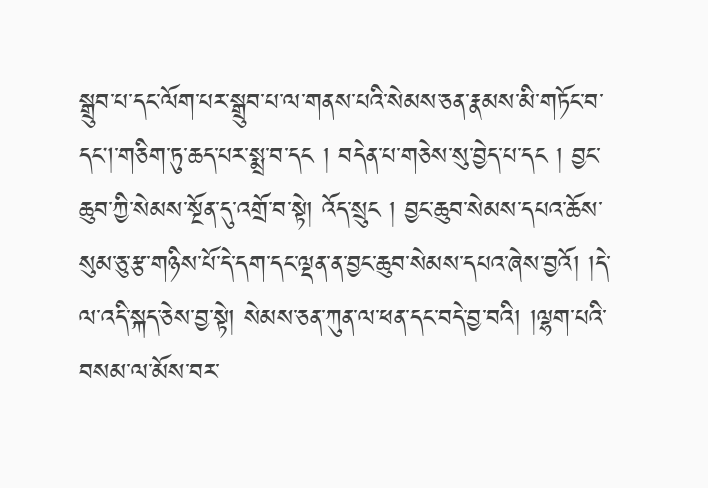སྒྲུབ་པ་དང་ལོག་པར་སྒྲུབ་པ་ལ་གནས་པའི་སེམས་ཅན་རྣམས་མི་གཏོང་བ་དང།་གཅིག་ཏུ་ཆད་པར་སྨྲ་བ་དང ། བདེན་པ་གཅེས་སུ་བྱེད་པ་དང ། བྱང་ཆུབ་ཀྱི་སེམས་སྔོན་དུ་འགྲོ་བ་སྟེ། འོད་སྲུང ། བྱང་ཆུབ་སེམས་དཔའ་ཆོས་སུམ་ཅུ་རྩ་གཉིས་པོ་དེ་དག་དང་ལྡན་ན་བྱང་ཆུབ་སེམས་དཔའ་ཞེས་བྱའོ། །དེ་ལ་འདི་སྐད་ཅེས་བྱ་སྟེ། སེམས་ཅན་ཀུན་ལ་ཕན་དང་བདེ་བྱ་བའི། །ལྷག་པའི་བསམ་ལ་མོས་བར་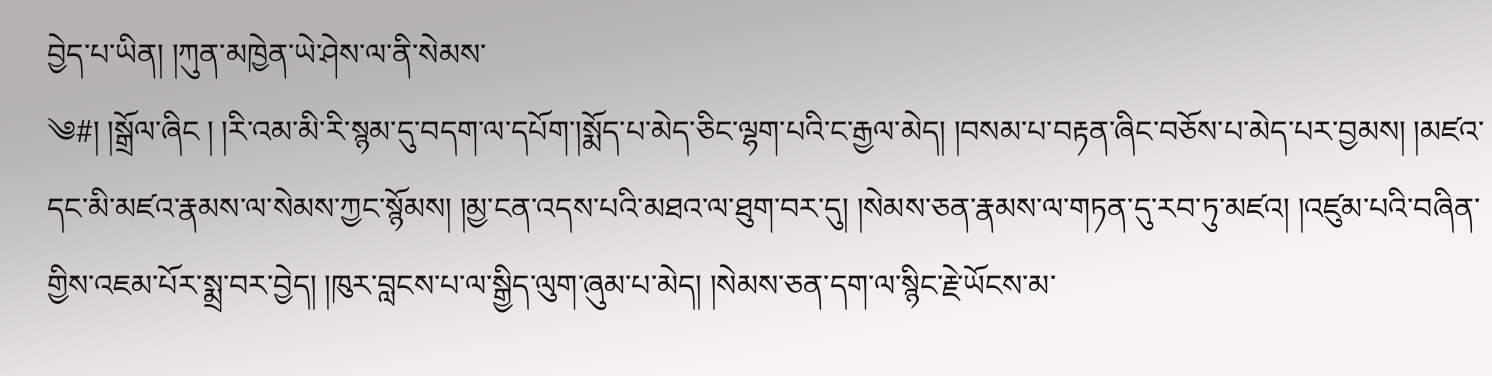བྱེད་པ་ཡིན། །ཀུན་མཁྱེན་ཡེ་ཤེས་ལ་ནི་སེམས་
༄#། །སྒྲོལ་ཞིང ། །རི་འམ་མི་རི་སྙམ་དུ་བདག་ལ་དཔོག་།སྨོད་པ་མེད་ཅིང་ལྷག་པའི་ང་རྒྱལ་མེད། །བསམ་པ་བརྟན་ཞིང་བཅོས་པ་མེད་པར་བྱམས། །མཛའ་དང་མི་མཛའ་རྣམས་ལ་སེམས་ཀྱང་སྙོམས། །མྱ་ངན་འདས་པའི་མཐའ་ལ་ཐུག་བར་དུ། །སེམས་ཅན་རྣམས་ལ་གཏན་དུ་རབ་ཏུ་མཛའ། །འཛུམ་པའི་བཞིན་གྱིས་འཇམ་པོར་སྨྲ་བར་བྱེད། །ཁུར་བླངས་པ་ལ་སྒྱིད་ལུག་ཞུམ་པ་མེད། །སེམས་ཅན་དག་ལ་སྙིང་རྗེ་ཡོངས་མ་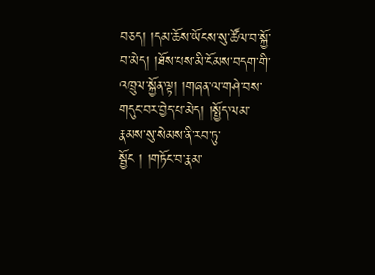བཅད། །དམ་ཆོས་ཡོངས་སུ་ཚོལ་བ་སྐྱོ་བ་མེད། །ཐོས་པས་མི་ངོམས་བདག་གི་འཁྲུལ་སྐྱོན་ལྟ། །གཞན་ལ་གཤེ་བས་གདུང་བར་བྱེད་པ་མེད། །སྤྱོད་ལམ་རྣམས་སུ་སེམས་ནི་རབ་ཏུ་སྦྱོང ། །གཏོང་བ་རྣམ་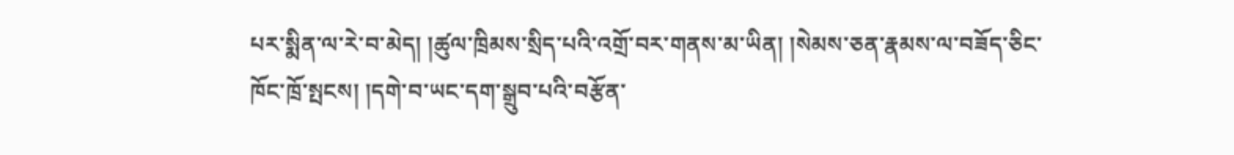པར་སྨིན་ལ་རེ་བ་མེད། །ཚུལ་ཁྲིམས་སྲིད་པའི་འགྲོ་བར་གནས་མ་ཡིན། །སེམས་ཅན་རྣམས་ལ་བཟོད་ཅིང་ཁོང་ཁྲོ་སྤངས། །དགེ་བ་ཡང་དག་སྒྲུབ་པའི་བརྩོན་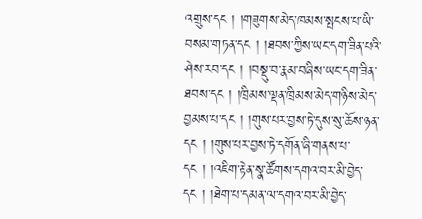འགྲུས་དང ། །གཟུགས་མེད་ཁམས་སྤངས་པ་ཡི་བསམ་གཏན་དང ། །ཐབས་ཀྱིས་ཡང་དག་ཟིན་པའི་ཤེས་རབ་དང ། །བསྡུ་བ་རྣམ་བཞིས་ཡང་དག་ཟིན་ཐབས་དང ། །ཁྲིམས་ལྡན་ཁྲིམས་མེད་གཉིས་མེད་བྱམས་པ་དང ། །གུས་པར་བྱས་ཏེ་དུས་སུ་ཆོས་ཉན་དང ། །གུས་པར་བྱས་ཏེ་དགོན་ཞི་གནས་པ་དང ། །འཇིག་རྟེན་སྣ་ཚོགས་དགའ་བར་མི་བྱེད་དང ། །ཐེག་པ་དམན་ལ་དགའ་བར་མི་བྱེད་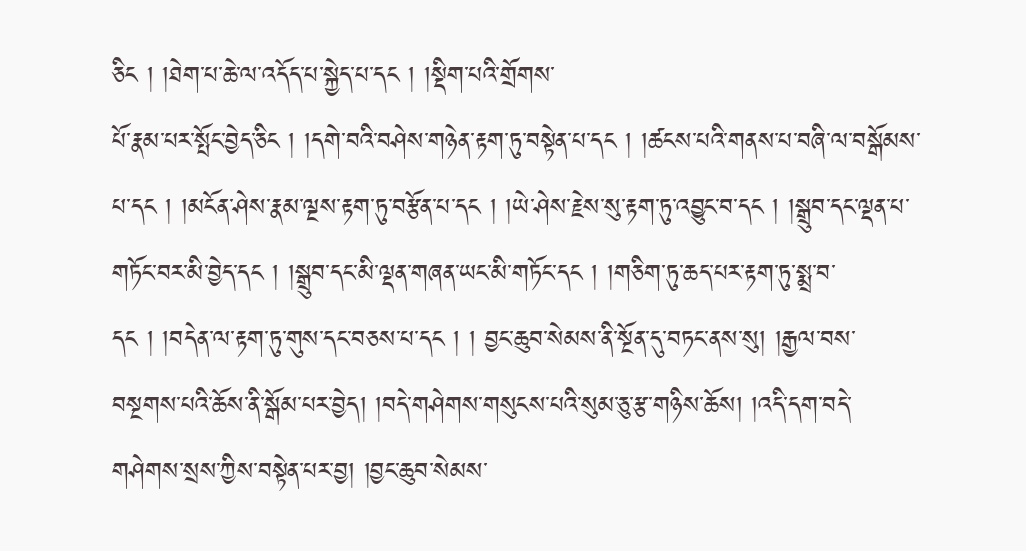ཅིང ། །ཐེག་པ་ཆེ་ལ་འདོད་པ་སྐྱེད་པ་དང ། །སྡིག་པའི་གྲོགས་
པོ་རྣམ་པར་སྤོང་བྱེད་ཅིང ། །དགེ་བའི་བཤེས་གཉེན་རྟག་ཏུ་བསྟེན་པ་དང ། །ཚངས་པའི་གནས་པ་བཞི་ལ་བསྒོམས་པ་དང ། །མངོན་ཤེས་རྣམ་ལྔས་རྟག་ཏུ་བརྩོན་པ་དང ། །ཡེ་ཤེས་རྗེས་སུ་རྟག་ཏུ་འབྱུང་བ་དང ། །སྒྲུབ་དང་ལྡན་པ་གཏོང་བར་མི་བྱེད་དང ། །སྒྲུབ་དང་མི་ལྡན་གཞན་ཡང་མི་གཏོང་དང ། །གཅིག་ཏུ་ཆད་པར་རྟག་ཏུ་སྨྲ་བ་དང ། །བདེན་ལ་རྟག་ཏུ་གུས་དང་བཅས་པ་དང ། ། བྱང་ཆུབ་སེམས་ནི་སྔོན་དུ་བཏང་ནས་སུ། །རྒྱལ་བས་བསྔགས་པའི་ཆོས་ནི་སྒོམ་པར་བྱེད། །བདེ་གཤེགས་གསུངས་པའི་སུམ་ཅུ་རྩ་གཉིས་ཆོས། །འདི་དག་བདེ་གཤེགས་སྲས་ཀྱིས་བསྟེན་པར་བྱ། །བྱང་ཆུབ་སེམས་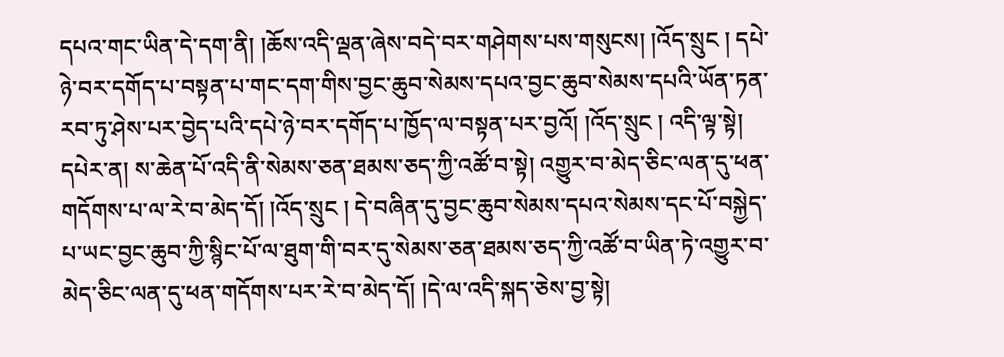དཔའ་གང་ཡིན་དེ་དག་ནི། །ཆོས་འདི་ལྡན་ཞེས་བདེ་བར་གཤེགས་པས་གསུངས། །འོད་སྲུང ། དཔེ་ཉེ་བར་དགོད་པ་བསྟན་པ་གང་དག་གིས་བྱང་ཆུབ་སེམས་དཔའ་བྱང་ཆུབ་སེམས་དཔའི་ཡོན་ཏན་རབ་ཏུ་ཤེས་པར་བྱེད་པའི་དཔེ་ཉེ་བར་དགོད་པ་ཁྱོད་ལ་བསྟན་པར་བྱའོ། །འོད་སྲུང ། འདི་ལྟ་སྟེ། དཔེར་ན། ས་ཆེན་པོ་འདི་ནི་སེམས་ཅན་ཐམས་ཅད་ཀྱི་འཚོ་བ་སྟེ། འགྱུར་བ་མེད་ཅིང་ལན་དུ་ཕན་གདོགས་པ་ལ་རེ་བ་མེད་དོ། །འོད་སྲུང ། དེ་བཞིན་དུ་བྱང་ཆུབ་སེམས་དཔའ་སེམས་དང་པོ་བསྐྱེད་པ་ཡང་བྱང་ཆུབ་ཀྱི་སྙིང་པོ་ལ་ཐུག་གི་བར་དུ་སེམས་ཅན་ཐམས་ཅད་ཀྱི་འཚོ་བ་ཡིན་ཏེ་འགྱུར་བ་མེད་ཅིང་ལན་དུ་ཕན་གདོགས་པར་རེ་བ་མེད་དོ། །དེ་ལ་འདི་སྐད་ཅེས་བྱ་སྟེ།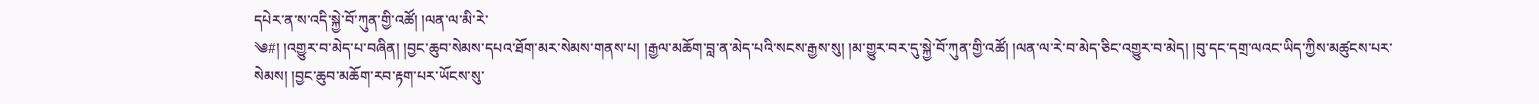དཔེར་ན་ས་འདི་སྐྱེ་བོ་ཀུན་གྱི་འཚོ། །ལན་ལ་མི་རེ་
༄#། །འགྱུར་བ་མེད་པ་བཞིན། །བྱང་ཆུབ་སེམས་དཔའ་ཐོག་མར་སེམས་གནས་པ། །རྒྱལ་མཆོག་བླ་ན་མེད་པའི་སངས་རྒྱས་སུ། །མ་གྱུར་བར་དུ་སྐྱེ་བོ་ཀུན་གྱི་འཚོ། །ལན་ལ་རེ་བ་མེད་ཅིང་འགྱུར་བ་མེད། །བུ་དང་དགྲ་ལའང་ཡིད་ཀྱིས་མཚུངས་པར་སེམས། །བྱང་ཆུབ་མཆོག་རབ་རྟག་པར་ཡོངས་སུ་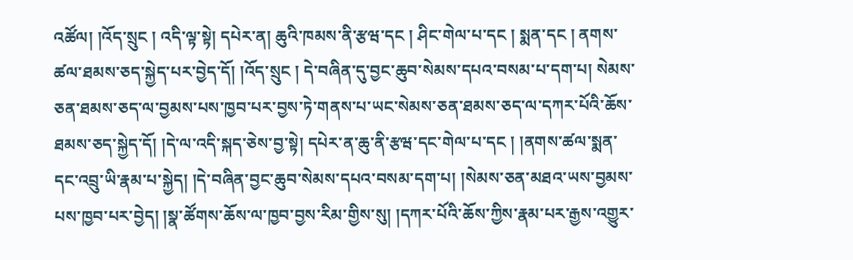འཚོལ། །འོད་སྲུང ། འདི་ལྟ་སྟེ། དཔེར་ན། ཆུའི་ཁམས་ནི་རྩཝ་དང ། ཤིང་གེལ་པ་དང ། སྨན་དང ། ནགས་ཚལ་ཐམས་ཅད་སྐྱེད་པར་བྱེད་དོ། །འོད་སྲུང ། དེ་བཞིན་དུ་བྱང་ཆུབ་སེམས་དཔའ་བསམ་པ་དག་པ། སེམས་ཅན་ཐམས་ཅད་ལ་བྱམས་པས་ཁྱབ་པར་བྱས་ཏེ་གནས་པ་ཡང་སེམས་ཅན་ཐམས་ཅད་ལ་དཀར་པོའི་ཆོས་ཐམས་ཅད་སྐྱེད་དོ། །དེ་ལ་འདི་སྐད་ཅེས་བྱ་སྟེ། དཔེར་ན་ཆུ་ནི་རྩཝ་དང་གེལ་པ་དང ། །ནགས་ཚལ་སྨན་དང་འབྲུ་ཡི་རྣམ་པ་སྐྱེད། །དེ་བཞིན་བྱང་ཆུབ་སེམས་དཔའ་བསམ་དག་པ། །སེམས་ཅན་མཐའ་ཡས་བྱམས་པས་ཁྱབ་པར་བྱེད། །སྣ་ཚོགས་ཆོས་ལ་ཁྱབ་བྱས་རིམ་གྱིས་སུ། །དཀར་པོའི་ཆོས་ཀྱིས་རྣམ་པར་རྒྱས་འགྱུར་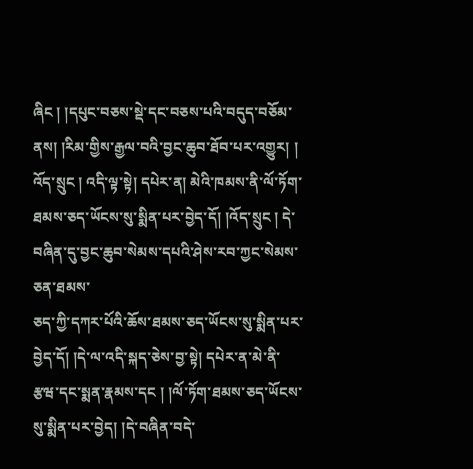ཞིང ། །དཔུང་བཅས་སྡེ་དང་བཅས་པའི་བདུད་བཅོམ་ནས། །རིམ་གྱིས་རྒྱལ་བའི་བྱང་ཆུབ་ཐོབ་པར་འགྱུར། ། འོད་སྲུང ། འདི་ལྟ་སྟེ། དཔེར་ན། མེའི་ཁམས་ནི་ལོ་ཏོག་ཐམས་ཅད་ཡོངས་སུ་སྨིན་པར་བྱེད་དོ། །འོད་སྲུང ། དེ་བཞིན་དུ་བྱང་ཆུབ་སེམས་དཔའི་ཤེས་རབ་ཀྱང་སེམས་ཅན་ཐམས་
ཅད་ཀྱི་དཀར་པོའི་ཆོས་ཐམས་ཅད་ཡོངས་སུ་སྨིན་པར་བྱེད་དོ། །དེ་ལ་འདི་སྐད་ཅེས་བྱ་སྟེ། དཔེར་ན་མེ་ནི་རྩཝ་དང་སྨན་རྣམས་དང ། །ལོ་ཏོག་ཐམས་ཅད་ཡོངས་སུ་སྨིན་པར་བྱེད། །དེ་བཞིན་བདེ་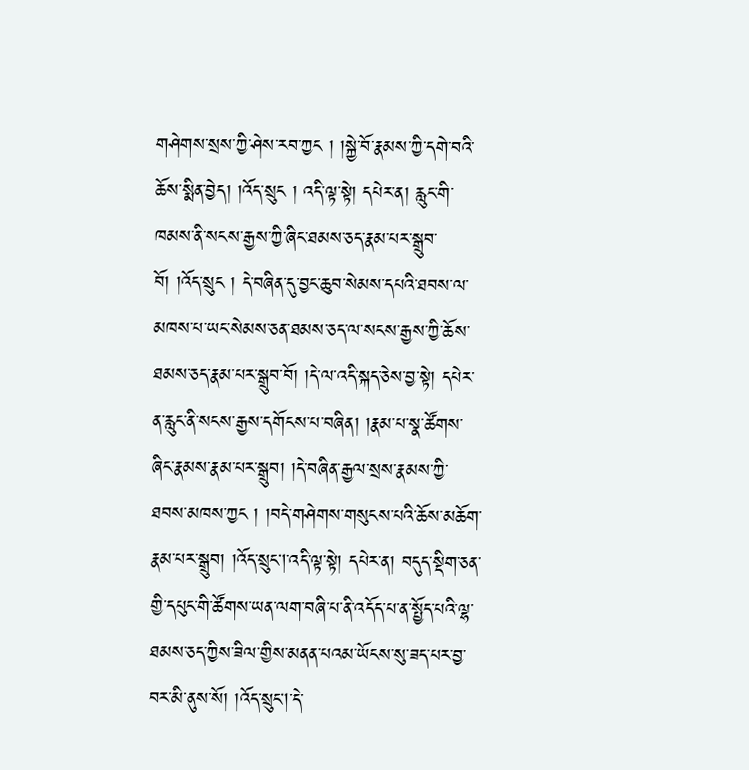གཤེགས་སྲས་ཀྱི་ཤེས་རབ་ཀྱང ། །སྐྱེ་བོ་རྣམས་ཀྱི་དགེ་བའི་ཆོས་སྨིན་བྱེད། །འོད་སྲུང ། འདི་ལྟ་སྟེ། དཔེར་ན། རླུང་གི་ཁམས་ནི་སངས་རྒྱས་ཀྱི་ཞིང་ཐམས་ཅད་རྣམ་པར་སྒྲུབ་བོ། །འོད་སྲུང ། དེ་བཞིན་དུ་བྱང་ཆུབ་སེམས་དཔའི་ཐབས་ལ་མཁས་པ་ཡང་སེམས་ཅན་ཐམས་ཅད་ལ་སངས་རྒྱས་ཀྱི་ཆོས་ཐམས་ཅད་རྣམ་པར་སྒྲུབ་བོ། །དེ་ལ་འདི་སྐད་ཅེས་བྱ་སྟེ། དཔེར་ན་རླུང་ནི་སངས་རྒྱས་དགོངས་པ་བཞིན། །རྣམ་པ་སྣ་ཚོགས་ཞིང་རྣམས་རྣམ་པར་སྒྲུབ། །དེ་བཞིན་རྒྱལ་སྲས་རྣམས་ཀྱི་ཐབས་མཁས་ཀྱང ། །བདེ་གཤེགས་གསུངས་པའི་ཆོས་མཆོག་རྣམ་པར་སྒྲུབ། །འོད་སྲུང།་འདི་ལྟ་སྟེ། དཔེར་ན། བདུད་སྡིག་ཅན་གྱི་དཔུང་གི་ཚོགས་ཡན་ལག་བཞི་པ་ནི་འདོད་པ་ན་སྤྱོད་པའི་ལྷ་ཐམས་ཅད་ཀྱིས་ཟིལ་གྱིས་མནན་པའམ་ཡོངས་སུ་ཟད་པར་བྱ་བར་མི་ནུས་སོ། །འོད་སྲུང།་དེ་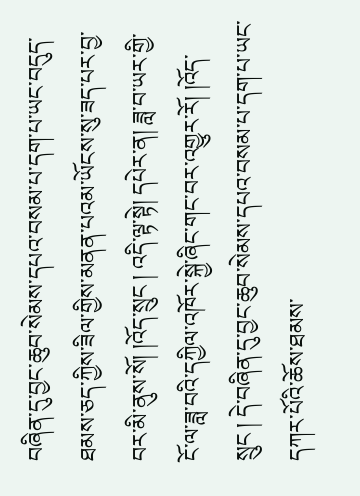བཞིན་དུ་བྱང་ཆུབ་སེམས་དཔའ་བསམ་པ་དག་པ་ཡང་བདུད་ཐམས་ཅད་ཀྱིས་ཟིལ་གྱིས་མནན་པའམ་ཡོངས་སུ་ཟད་པར་བྱ་བར་མི་ནུས་སོ། །འོད་སྲུང ། འདི་ལྟ་སྟེ། དཔེར་ན། ཟླ་བ་ཡར་གྱི་ངོ་ལ་ཟླ་བའི་དཀྱིལ་འཁོར་སྐྱེ་ཞིང་གང་བར་འགྱུར་རོ། །འོད་སྲུང ། དེ་བཞིན་དུ་བྱང་ཆུབ་སེམས་དཔའ་བསམ་པ་དག་པ་ཡང་དཀར་པོའི་ཆོས་ཐམས་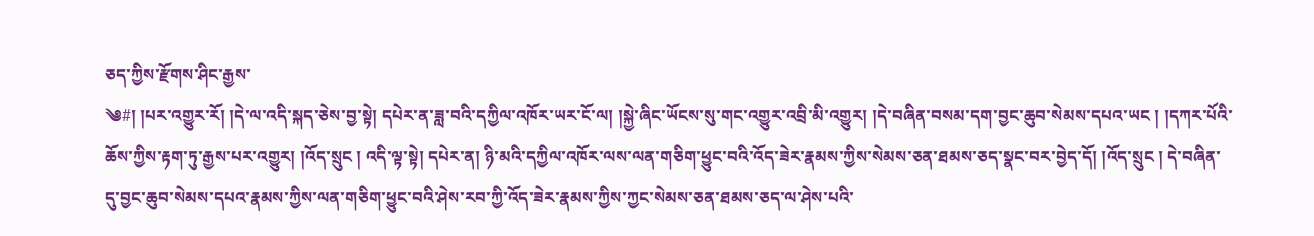ཅད་ཀྱིས་རྫོགས་ཤིང་རྒྱས་
༄#། །པར་འགྱུར་རོ། །དེ་ལ་འདི་སྐད་ཅེས་བྱ་སྟེ། དཔེར་ན་ཟླ་བའི་དཀྱིལ་འཁོར་ཡར་ངོ་ལ། །སྐྱེ་ཞིང་ཡོངས་སུ་གང་འགྱུར་འབྲི་མི་འགྱུར། །དེ་བཞིན་བསམ་དག་བྱང་ཆུབ་སེམས་དཔའ་ཡང ། །དཀར་པོའི་ཆོས་ཀྱིས་རྟག་ཏུ་རྒྱས་པར་འགྱུར། །འོད་སྲུང ། འདི་ལྟ་སྟེ། དཔེར་ན། ཉི་མའི་དཀྱིལ་འཁོར་ལས་ལན་གཅིག་ཕྱུང་བའི་འོད་ཟེར་རྣམས་ཀྱིས་སེམས་ཅན་ཐམས་ཅད་སྣང་བར་བྱེད་དོ། །འོད་སྲུང ། དེ་བཞིན་དུ་བྱང་ཆུབ་སེམས་དཔའ་རྣམས་ཀྱིས་ལན་གཅིག་ཕྱུང་བའི་ཤེས་རབ་ཀྱི་འོད་ཟེར་རྣམས་ཀྱིས་ཀྱང་སེམས་ཅན་ཐམས་ཅད་ལ་ཤེས་པའི་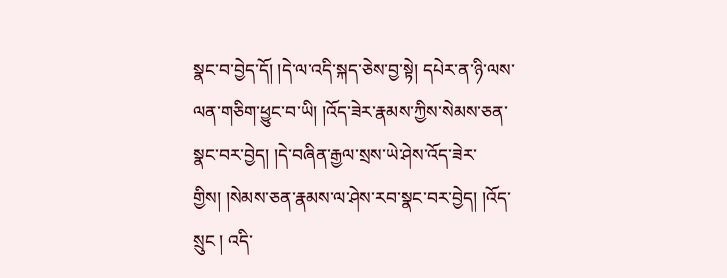སྣང་བ་བྱེད་དོ། །དེ་ལ་འདི་སྐད་ཅེས་བྱ་སྟེ། དཔེར་ན་ཉི་ལས་ལན་གཅིག་ཕྱུང་བ་ཡི། །འོད་ཟེར་རྣམས་ཀྱིས་སེམས་ཅན་སྣང་བར་བྱེད། །དེ་བཞིན་རྒྱལ་སྲས་ཡེ་ཤེས་འོད་ཟེར་གྱིས། །སེམས་ཅན་རྣམས་ལ་ཤེས་རབ་སྣང་བར་བྱེད། །འོད་སྲུང ། འདི་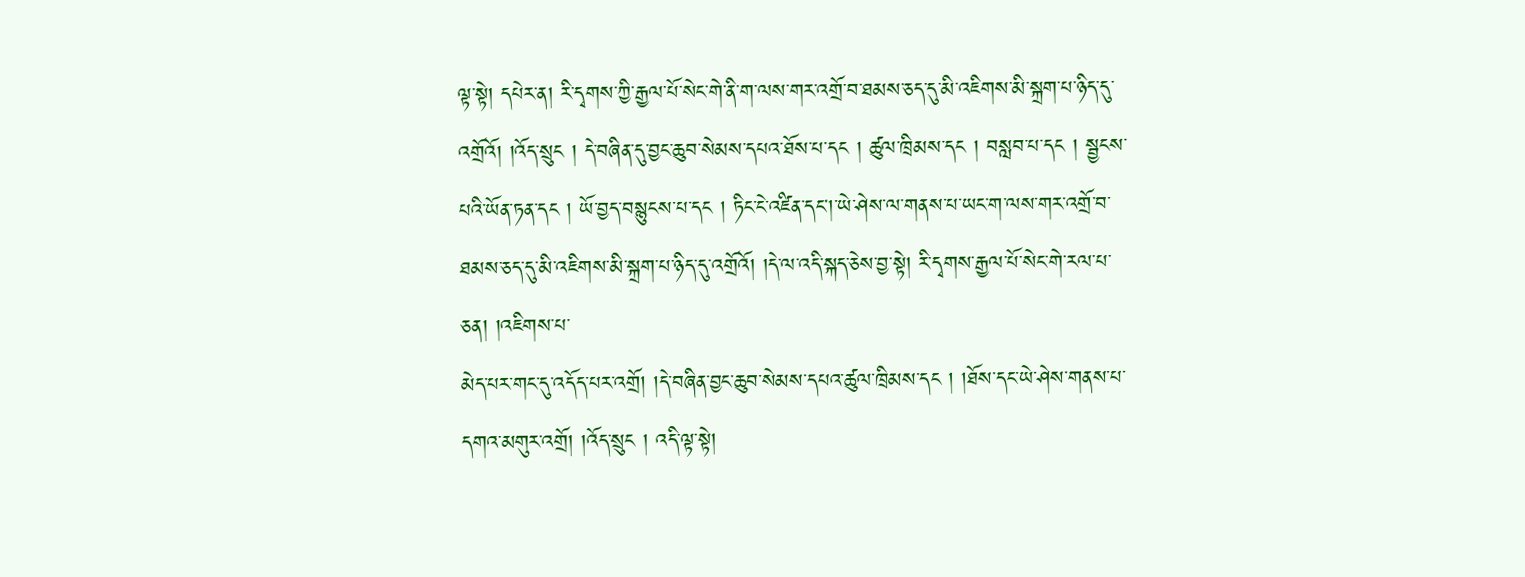ལྟ་སྟེ། དཔེར་ན། རི་དྭགས་ཀྱི་རྒྱལ་པོ་སེང་གེ་ནི་ག་ལས་གར་འགྲོ་བ་ཐམས་ཅད་དུ་མི་འཇིགས་མི་སྐྲག་པ་ཉིད་དུ་འགྲོའོ། །འོད་སྲུང ། དེ་བཞིན་དུ་བྱང་ཆུབ་སེམས་དཔའ་ཐོས་པ་དང ། ཚུལ་ཁྲིམས་དང ། བསླབ་པ་དང ། སྦྱངས་པའི་ཡོན་ཏན་དང ། ཡོ་བྱད་བསྙུངས་པ་དང ། ཏིང་ངེ་འཛིན་དང།་ཡེ་ཤེས་ལ་གནས་པ་ཡང་ག་ལས་གར་འགྲོ་བ་ཐམས་ཅད་དུ་མི་འཇིགས་མི་སྐྲག་པ་ཉིད་དུ་འགྲོའོ། །དེ་ལ་འདི་སྐད་ཅེས་བྱ་སྟེ། རི་དྭགས་རྒྱལ་པོ་སེང་གེ་རལ་པ་ཅན། །འཇིགས་པ་
མེད་པར་གང་དུ་འདོད་པར་འགྲོ། །དེ་བཞིན་བྱང་ཆུབ་སེམས་དཔའ་ཚུལ་ཁྲིམས་དང ། །ཐོས་དང་ཡེ་ཤེས་གནས་པ་དགའ་མགུར་འགྲོ། །འོད་སྲུང ། འདི་ལྟ་སྟེ།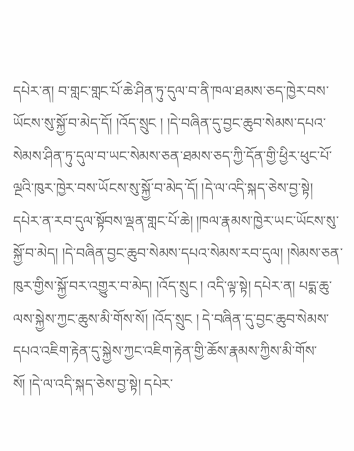དཔེར་ན། བ་གླང་གླང་པོ་ཆེ་ཤིན་ཏུ་དུལ་བ་ནི་ཁལ་ཐམས་ཅད་ཁྱེར་བས་ཡོངས་སུ་སྐྱོ་བ་མེད་དོ། །འོད་སྲུང ། །དེ་བཞིན་དུ་བྱང་ཆུབ་སེམས་དཔའ་སེམས་ཤིན་ཏུ་དུལ་བ་ཡང་སེམས་ཅན་ཐམས་ཅད་ཀྱི་དོན་གྱི་ཕྱིར་ཕུང་པོ་ལྔའི་ཁུར་ཁྱེར་བས་ཡོངས་སུ་སྐྱོ་བ་མེད་དོ། །དེ་ལ་འདི་སྐད་ཅེས་བྱ་སྟེ། དཔེར་ན་རབ་དུལ་སྟོབས་ལྡན་གླང་པོ་ཆེ། །ཁལ་རྣམས་ཁྱེར་ཡང་ཡོངས་སུ་སྐྱོ་བ་མེད། །དེ་བཞིན་བྱང་ཆུབ་སེམས་དཔའ་སེམས་རབ་དུལ། །སེམས་ཅན་ཁུར་གྱིས་སྐྱོ་བར་འགྱུར་བ་མེད། །འོད་སྲུང ། འདི་ལྟ་སྟེ། དཔེར་ན། པདྨ་ཆུ་ལས་སྐྱེས་ཀྱང་ཆུས་མི་གོས་སོ། །འོད་སྲུང ། དེ་བཞིན་དུ་བྱང་ཆུབ་སེམས་དཔའ་འཇིག་རྟེན་དུ་སྐྱེས་ཀྱང་འཇིག་རྟེན་གྱི་ཆོས་རྣམས་ཀྱིས་མི་གོས་སོ། །དེ་ལ་འདི་སྐད་ཅེས་བྱ་སྟེ། དཔེར་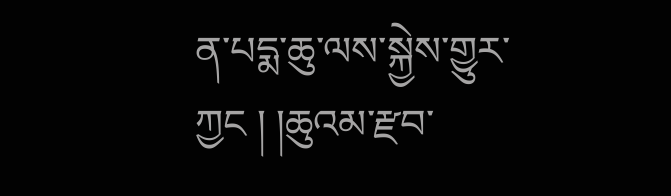ན་པདྨ་ཆུ་ལས་སྐྱེས་གྱུར་ཀྱང ། །ཆུའམ་རྫབ་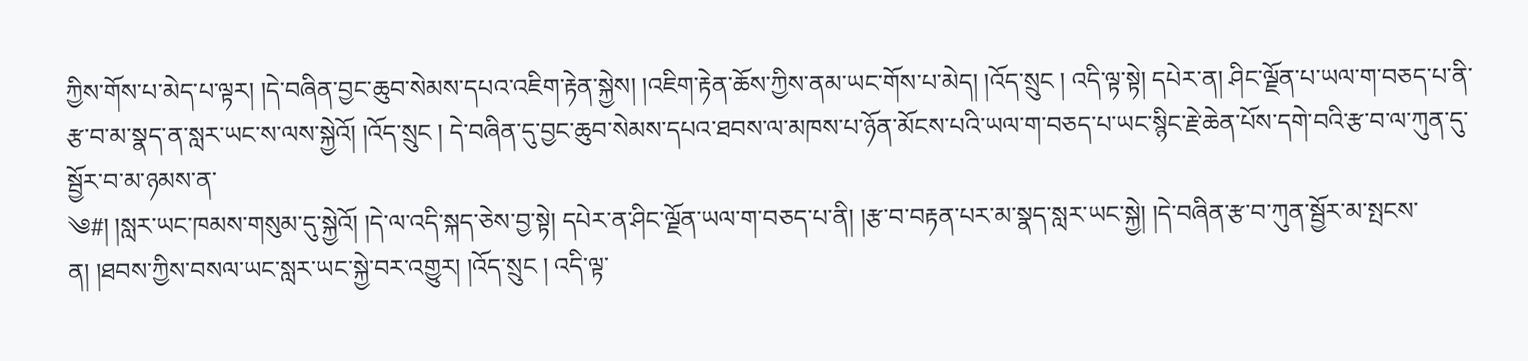ཀྱིས་གོས་པ་མེད་པ་ལྟར། །དེ་བཞིན་བྱང་ཆུབ་སེམས་དཔའ་འཇིག་རྟེན་སྐྱེས། །འཇིག་རྟེན་ཆོས་ཀྱིས་ནམ་ཡང་གོས་པ་མེད། །འོད་སྲུང ། འདི་ལྟ་སྟེ། དཔེར་ན། ཤིང་ལྗོན་པ་ཡལ་ག་བཅད་པ་ནི་རྩ་བ་མ་སྣད་ན་སླར་ཡང་ས་ལས་སྐྱེའོ། །འོད་སྲུང ། དེ་བཞིན་དུ་བྱང་ཆུབ་སེམས་དཔའ་ཐབས་ལ་མཁས་པ་ཉོན་མོངས་པའི་ཡལ་ག་བཅད་པ་ཡང་སྙིང་རྗེ་ཆེན་པོས་དགེ་བའི་རྩ་བ་ལ་ཀུན་དུ་སྦྱོར་བ་མ་ཉམས་ན་
༄#། །སླར་ཡང་ཁམས་གསུམ་དུ་སྐྱེའོ། །དེ་ལ་འདི་སྐད་ཅེས་བྱ་སྟེ། དཔེར་ན་ཤིང་ལྗོན་ཡལ་ག་བཅད་པ་ནི། །རྩ་བ་བརྟན་པར་མ་སྣད་སླར་ཡང་སྐྱེ། །དེ་བཞིན་རྩ་བ་ཀུན་སྦྱོར་མ་སྤངས་ན། །ཐབས་ཀྱིས་བསལ་ཡང་སླར་ཡང་སྐྱེ་བར་འགྱུར། །འོད་སྲུང ། འདི་ལྟ་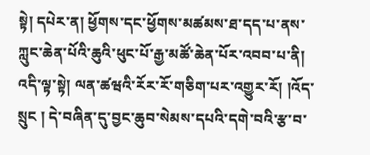སྟེ། དཔེར་ན། ཕྱོགས་དང་ཕྱོགས་མཚམས་ཐ་དད་པ་ནས་ཀླུང་ཆེན་པོའི་ཆུའི་ཕུང་པོ་རྒྱ་མཚོ་ཆེན་པོར་འབབ་པ་ནི། འདི་ལྟ་སྟེ། ལན་ཚཝའི་རོར་རོ་གཅིག་པར་འགྱུར་རོ། །འོད་སྲུང ། དེ་བཞིན་དུ་བྱང་ཆུབ་སེམས་དཔའི་དགེ་བའི་རྩ་བ་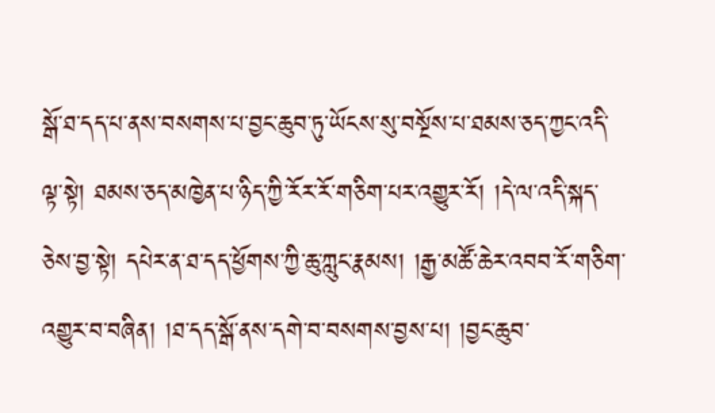སྒོ་ཐ་དད་པ་ནས་བསགས་པ་བྱང་ཆུབ་ཏུ་ཡོངས་སུ་བསྔོས་པ་ཐམས་ཅད་ཀྱང་འདི་ལྟ་སྟེ། ཐམས་ཅད་མཁྱེན་པ་ཉིད་ཀྱི་རོར་རོ་གཅིག་པར་འགྱུར་རོ། །དེ་ལ་འདི་སྐད་ཅེས་བྱ་སྟེ། དཔེར་ན་ཐ་དད་ཕྱོགས་ཀྱི་ཆུ་ཀླུང་རྣམས། །རྒྱ་མཚོ་ཆེར་འབབ་རོ་གཅིག་འགྱུར་བ་བཞིན། །ཐ་དད་སྒོ་ནས་དགེ་བ་བསགས་བྱས་པ། །བྱང་ཆུབ་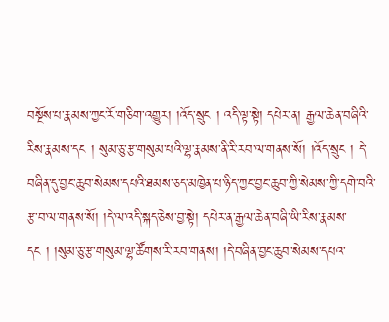བསྔོས་པ་རྣམས་ཀྱང་རོ་གཅིག་འགྱུར། །འོད་སྲུང ། འདི་ལྟ་སྟེ། དཔེར་ན། རྒྱལ་ཆེན་བཞིའི་རིས་རྣམས་དང ། སུམ་ཅུ་རྩ་གསུམ་པའི་ལྷ་རྣམས་ནི་རི་རབ་ལ་གནས་སོ། །འོད་སྲུང ། དེ་བཞིན་དུ་བྱང་ཆུབ་སེམས་དཔའི་ཐམས་ཅད་མཁྱེན་པ་ཉིད་ཀྱང་བྱང་ཆུབ་ཀྱི་སེམས་ཀྱི་དགེ་བའི་རྩ་བ་ལ་གནས་སོ། །དེ་ལ་འདི་སྐད་ཅེས་བྱ་སྟེ། དཔེར་ན་རྒྱལ་ཆེན་བཞི་ཡི་རིས་རྣམས་དང ། །སུམ་ཅུ་རྩ་གསུམ་ལྷ་ཚོགས་རི་རབ་གནས། །དེ་བཞིན་བྱང་ཆུབ་སེམས་དཔའ་